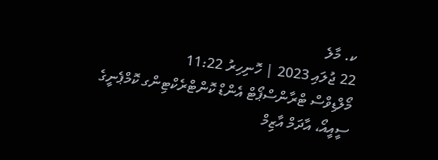ކ. މާލެ
22 ޖުލައި 2023 | ހޮނިހިރު 11:22
މޯލްޑިވްސް ޓްރާންސްޕޯޓް އެންޑް ކޮންޓްރެކްޓިންގ ކޮމްޕެނީގެ ސީއީއޯ، އާދަމް އާޒިމް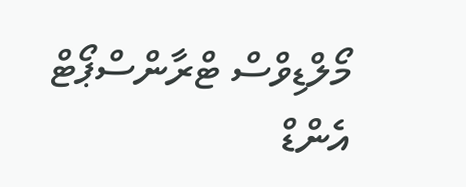މޯލްޑިވްސް ޓްރާންސްޕޯޓް އެންޑް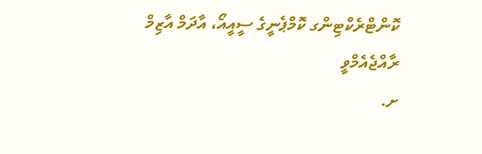ކޮންޓްރެކްޓިންގ ކޮމްޕެނީގެ ސީއީއޯ، އާދަމް އާޒިމް
ރާއްޖެއެމްވީ
ށ.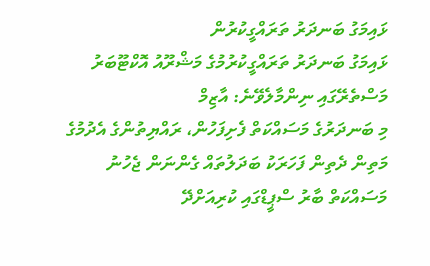ޅައިމަގު ބަނދަރު ތަރައްގީކުރުން
ޅައިމަގު ބަނދަރު ތަރައްގީކުރުމުގެ މަޝްރޫއު އޮކްޓޫބަރު މަސްތެރޭގައި ނިންމާލެވޭނެ: އާޒިމް
މި ބަނދަރުގެ މަސައްކަތް ފެށިފަހުން، ރައްޔިތުންގެ އެދުމުގެ މަތިން ދެތިން ފަހަރަކު ބަދަލުތައް ގެންނަން ޖެހުނު
މަސައްކަތް ބާރު ސްޕީޑްގައި ކުރިއަށްދޭ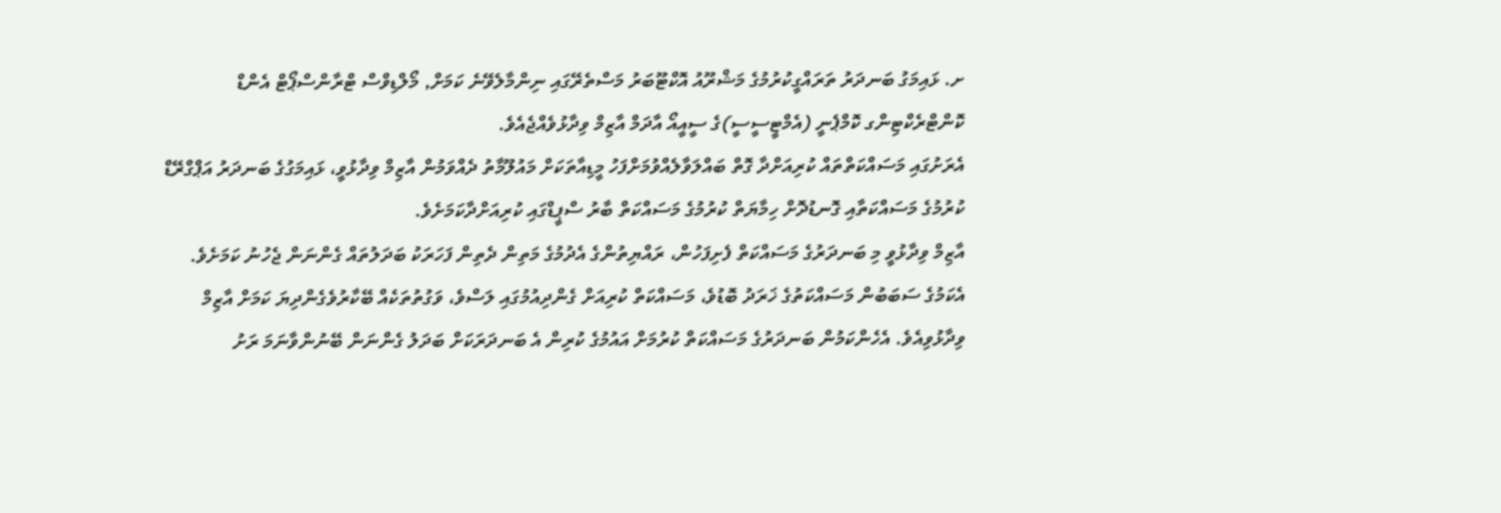ށ. ޅައިމަގު ބަނދަރު ތަރައްގީކުރުމުގެ މަޝްރޫއު އޮކްޓޫބަރު މަސްތެރޭގައި ނިންމާލެވޭނެ ކަމަށް, މޯލްޑިވްސް ޓްރާންސްޕޯޓް އެންޑް ކޮންޓްރެކްޓިންގ ކޮމްޕެނީ (އެމްޓީސީސީ)ގެ ސީއީއޯ އާދަމް އާޒިމް ވިދާޅުވެއްޖެއެވެ.
އެރަށުގައި މަސައްކަތްތައް ކުރިއަށްދާ ގޮތް ބައްލަވާލެއްވުމަށްފަހު މީޑިއާތަކަށް މައުލޫމާތު ދެއްވަމުން އާޒިމް ވިދާޅުވީ، ޅައިމަގުގެ ބަނދަރު އަޕްގްރޭޑް ކުރުމުގެ މަސައްކަތާއި ގޮނޑުދޮށް ހިމާޔަތް ކުރުމުގެ މަސައްކަތް ބާރު ސްޕީޑްގައި ކުރިއަށްދާކަމަށެވެ.
އާޒިމް ވިދާޅުވީ މި ބަނދަރުގެ މަސައްކަތް ފެށިފަހުން، ރައްޔިތުންގެ އެދުމުގެ މަތިން ދެތިން ފަހަރަކު ބަދަލުތައް ގެންނަން ޖެހުނު ކަމަށެވެ. އެކަމުގެ ސަބަބުން މަސައްކަތުގެ ޚަރަދު ބޮޑުވެ، މަސައްކަތް ކުރިއަށް ގެންދިއުމުގައި ލަސްވެ، ވަގުތުތަކެއް ބޭކާރުވެގެންދިޔަ ކަމަށް އާޒިމް ވިދާޅުވިއެވެ. އެހެންކަމުން ބަނދަރުގެ މަސައްކަތް ކުރުމަށް އައުމުގެ ކުރިން އެ ބަނދަރަކަށް ބަދަލު ގެންނަން ބޭނުންވާނަމަ ރަށު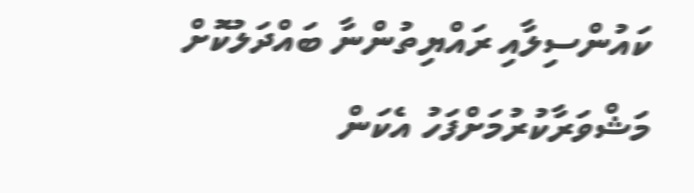ކައުންސިލާއި ރައްޔިތުންނާ ބައްދަލުކޮށް މަޝްވަރާކުރުމަށްފަހު އެކަން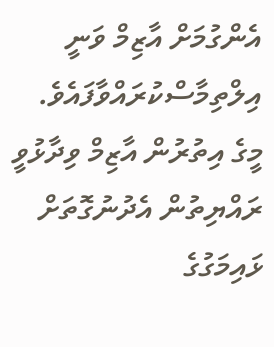އެންގުމަށް އާޒިމް ވަނީ އިލްތިމާސްކުރައްވާފައެވެ.
މީގެ އިތުރުން އާޒިމް ވިދާޅުވީ ރައްޔިތުން އެދުނުގޮތަށް ޅައިމަގުގެ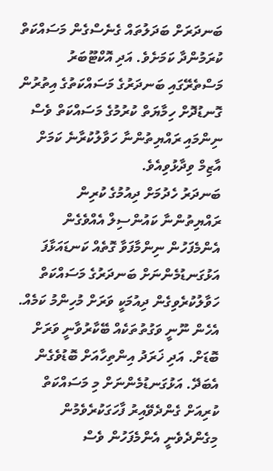ބަނދަރަށް ބަދަލުތައް ގެނެސްގެން މަސައްކަތް ކުރަމުންދާ ކަމަށެވެ. އަދި އޮކްޓޫބަރު މަސްތެރޭގައި ބަނދަރުގެ މަސައްކަތުގެ އިތުރުން ގޮނޑުދޮށް ހިމާޔަތް ކުރުމުގެ މަސައްކަތް ވެސް ނިންމައި ރައްޔިތުންނާ ހަވާލުކުރާނެ ކަމަށް އާޒިމް ވިދާޅުވިއެވެ.
ބަނދަރު ހެދުމަށް ދިއުމުގެ ކުރިން ރައްޔިތުންނާ ކައުންސިލް އެއްވެގެން އެންމެފަހުން ނިންމާފަވާ ގޮތެއް ކަނޑައަޅާފަ އަޅުގަނޑުމެންނަށް ބަނދަރުގެ މަސައްކަތް ހަވާލުކުރެވިގެން ދިއުމަކީ ވަރަށް މުހިންމު ކަމެއް. އެހެން ނޫނީ ވަގުތުތަކެއް ބޭކާރުވާނީ ވަރަށް ބޮޑަށް. އަދި ޚަރަދު އިންތިހާއަށް ބޮޑުވެގެން އެބަދޭ. އަޅުގަނޑުމެންނަށް މި މަސައްކަތް ކުރިއަށް ގެންދެވޭއިރު ފާހަގަކުރެވެމުން މިގެންދެވެނީ އެންމެފަހުން ވެސް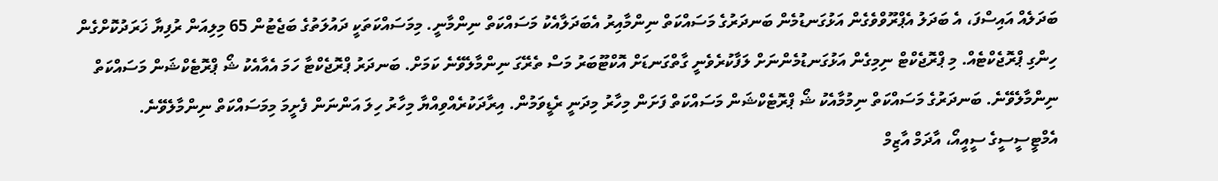ބަދަލެއް އައިސްފަ، އެ ބަދަލު އެޕްރޫވްވެގެން އަޅުގަނޑުމެން ބަނދަރުގެ މަސައްކަތް ނިންމާއިރު އެބަދަލާއެކު މަސައްކަތް ނިންމާނީ. މިމަސައްކަތަކީ ދައުލަތުގެ ބަޖެޓުން 65 މިލިއަން ރުފިޔާ ޚަރަދުކޮށްގެން ހިންގި ޕްރޮޖެކްޓެއް. މި ޕްރޮޖެކްޓް ނިމިގެން އަޅުގަނޑުމެންނަށް ލަފާކުރެވެނީ ގާތްގަނޑަށް އޮކްޓޫބަރު މަސް ތެރޭގަ ނިންމާލެވޭނެ ކަމަށް. ބަނދަރު ޕްރޮޖެކްޓާ ހަމަ އެއާއެކު ޝޯ ޕްރޮޓެކްޝަން މަސައްކަތް ނިންމާލެވޭނެ. ބަނދަރުގެ މަސައްކަތް ނިމުމާއެކު ޝޯ ޕްރޮޓެކްޝަން މަސައްކަތް ފަށަން މިހާރު މިދަނީ ރެޑީވަމުން. އިރާދަކުރެއްވިއްޔާ މިހާރު ހިލަ އަންނަން ފެށީމަ މިމަސައްކަތް ނިންމާލެވޭނެ.
އެމްޓީސީސީގެ ސީއީއޯ، އާދަމް އާޒިމް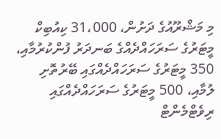މި މަޝްރޫއުގެ ދަށުން، 31،000 ކިއުބިކް މީޓަރުގެ ސަރަހައްދެއްގެ ބަނދަރު ފުންކުރުމާއި، 350 މީޓަރުގެ ސަރަހައްދެއްގައި ބޭރުތޮށި ލުމާއި، 500 މީޓަރުގެ ސަރަހައްދެއްގައި ރިވެޓްމެންޓް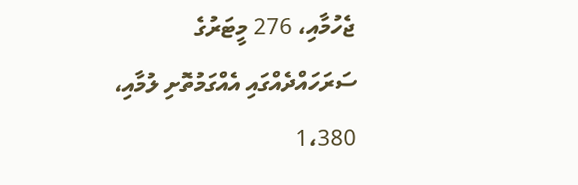ޖެހުމާއި، 276 މީޓަރުގެ ސަރަހައްދެއްގައި އެއްގަމުތޮށި ލުމާއި، 1،380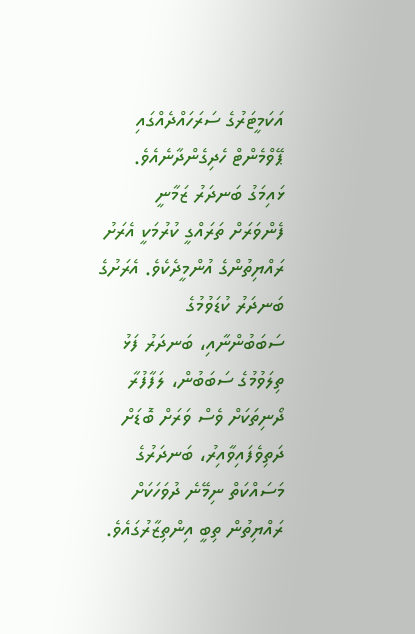އަކަމީޓަރުގެ ސަރަހައްދެއްގައި ޕޭވްމެންޓް ހެދިގެންދާނެއެވެ.
ޅައިމަގު ބަނދަރު ޒަމާނީ ފެންވަރަށް ތަރައްގީ ކުރުމަކީ އެރަށު ރައްޔިތުންގެ އުންމީދެކެވެ. އެރަށުގެ ބަނދަރު ކުޑަވުމުގެ ސަބަބުންނާއި، ބަނދަރު ފަޅު ތިލަވުމުގެ ސަބަބުން، ލަފާފުރާ ދޯނިތަކަށް ވެސް ވަރަށް ބޮޑަށް ދަތިވެފައިވާއިރު، ބަނދަރުގެ މަސައްކަތް ނިމޭނެ ދުވަހަކަށް ރައްޔިތުން ތިބީ އިންތިޒާރުގައެވެ.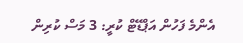އެންމެ ފަހުން އަޕްޑޭޓް ކުރީ: 3 މަސް ކުރިން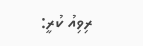ރިވިއު ކުރީ: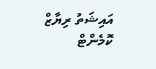އައިޝަތު ރިޔާޒް
ކޮމެންޓް